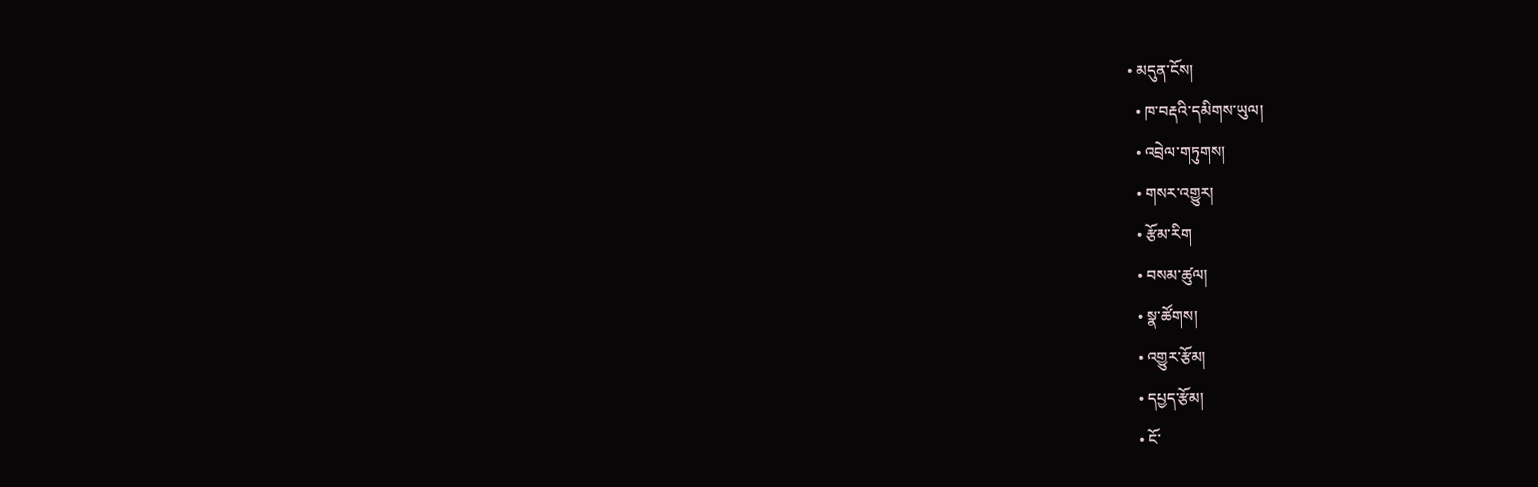• མདུན་ངོས།
  • ཁ་བརྡའི་དམིགས་ཡུལ།
  • འབྲེལ་གཏུགས།
  • གསར་འགྱུར།
  • རྩོམ་རིག
  • བསམ་ཚུལ།
  • སྣ་ཚོགས།
  • འགྱུར་རྩོམ།
  • དཔྱད་རྩོམ།
  • ངོ་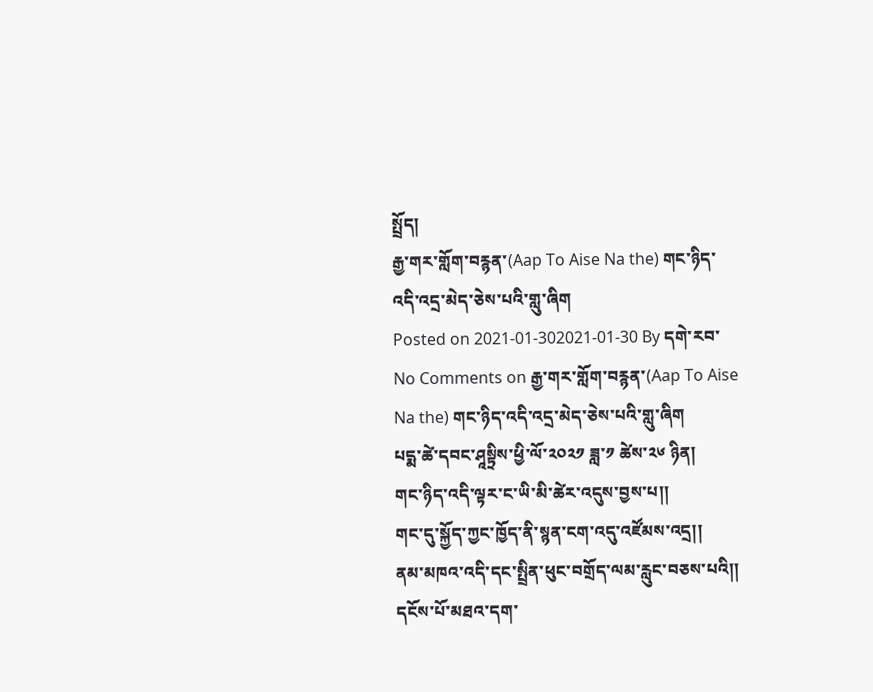སྤྲོད།
རྒྱ་གར་གློག་བརྙན་(Aap To Aise Na the) གང་ཉིད་འདི་འདྲ་མེད་ཅེས་པའི་གླུ་ཞིག
Posted on 2021-01-302021-01-30 By དགེ་རབ་ No Comments on རྒྱ་གར་གློག་བརྙན་(Aap To Aise Na the) གང་ཉིད་འདི་འདྲ་མེད་ཅེས་པའི་གླུ་ཞིག
པདྨ་ཚེ་དབང་ཤཱསྟྲིས་ཕྱི་ལོ་༢༠༢༡ ཟླ་༡ ཚེས་༢༦ ཉིན།
གང་ཉིད་འདི་ལྟར་ང་ཡི་མི་ཚེར་འདུས་བྱས་པ།།
གང་དུ་སྐྱོད་ཀྱང་ཁྱོད་ནི་སྙན་ངག་འདུ་འཛོམས་འདྲ།།
ནམ་མཁའ་འདི་དང་སྤྲིན་ཕུང་བགྲོད་ལམ་རླུང་བཅས་པའི།།
དངོས་པོ་མཐའ་དག་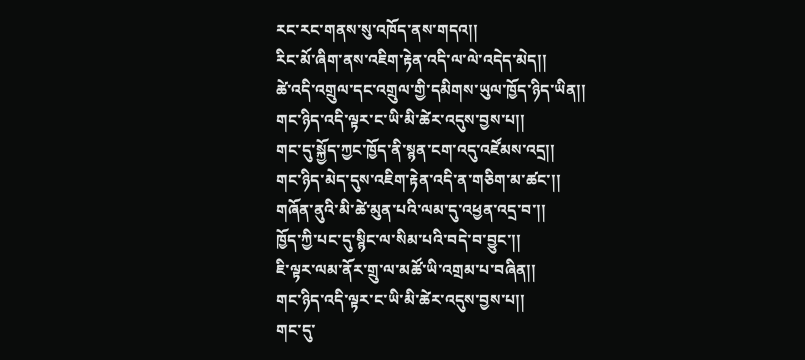རང་རང་གནས་སུ་འཁོད་ནས་གདའ།།
རིང་མོ་ཞིག་ནས་འཇིག་རྟེན་འདི་ལ་ལེ་འདེད་མེད།།
ཚེ་འདི་འགྲུལ་དང་འགྲུལ་གྱི་དམིགས་ཡུལ་ཁྱོད་ཉིད་ཡིན།།
གང་ཉིད་འདི་ལྟར་ང་ཡི་མི་ཚེར་འདུས་བྱས་པ།།
གང་དུ་སྐྱོད་ཀྱང་ཁྱོད་ནི་སྙན་ངག་འདུ་འཛོམས་འདྲ།།
གང་ཉིད་མེད་དུས་འཇིག་རྟེན་འདི་ན་གཅིག་མ་ཚང་།།
གཞོན་ནུའི་མི་ཚེ་མུན་པའི་ལམ་དུ་འཕྱན་འདྲ་བ་།།
ཁྱོད་ཀྱི་པང་དུ་སྙིང་ལ་སིམ་པའི་བདེ་བ་བྱུང་།།
ཇི་ལྟར་ལམ་ནོར་གྲུ་ལ་མཚོ་ཡི་འགྲམ་པ་བཞིན།།
གང་ཉིད་འདི་ལྟར་ང་ཡི་མི་ཚེར་འདུས་བྱས་པ།།
གང་དུ་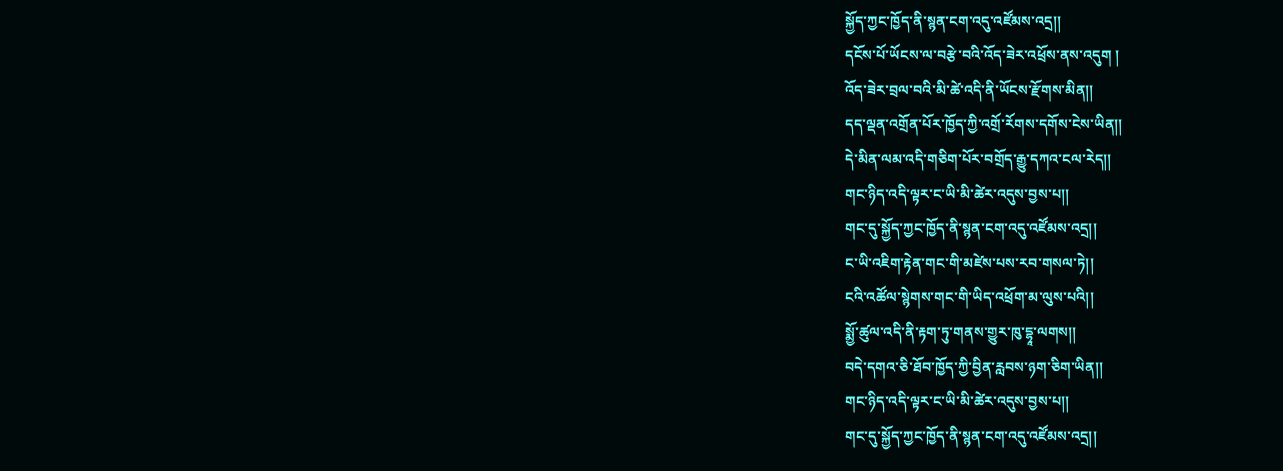སྐྱོད་ཀྱང་ཁྱོད་ནི་སྙན་ངག་འདུ་འཛོམས་འདྲ།།
དངོས་པོ་ཡོངས་ལ་བརྩེ་བའི་འོད་ཟེར་འཕྲོས་ནས་འདུག །
འོད་ཟེར་བྲལ་བའི་མི་ཚེ་འདི་ནི་ཡོངས་རྫོགས་མིན།།
དད་ལྡན་འགྲོན་པོར་ཁྱོད་ཀྱི་འགྲོ་རོགས་དགོས་ངེས་ཡིན།།
དེ་མིན་ལམ་འདི་གཅིག་པོར་བགྲོད་རྒྱུ་དཀའ་ངལ་རེད།།
གང་ཉིད་འདི་ལྟར་ང་ཡི་མི་ཚེར་འདུས་བྱས་པ།།
གང་དུ་སྐྱོད་ཀྱང་ཁྱོད་ནི་སྙན་ངག་འདུ་འཛོམས་འདྲ།།
ང་ཡི་འཇིག་རྟེན་གང་གི་མཛེས་པས་རབ་གསལ་ཏེ།།
ངའི་འཚོལ་སྙེགས་གང་གི་ཡིད་འཕྲོག་མ་ལུས་པའི།།
སྨྱོ་ཚུལ་འདི་ནི་རྟག་ཏུ་གནས་གྱུར་ཁུ་དྷཱ་ལགས།།
བདེ་དགའ་ཅི་ཐོབ་ཁྱོད་ཀྱི་བྱིན་རླབས་ཉག་ཅིག་ཡིན།།
གང་ཉིད་འདི་ལྟར་ང་ཡི་མི་ཚེར་འདུས་བྱས་པ།།
གང་དུ་སྐྱོད་ཀྱང་ཁྱོད་ནི་སྙན་ངག་འདུ་འཛོམས་འདྲ།།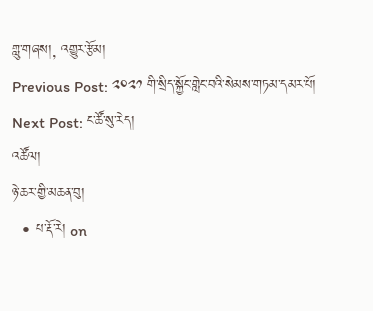གླུ་གཞས།, འགྱུར་རྩོམ།
Previous Post: ༢༠༢༡ གི་སྲིད་སྐྱོང་གླེང་བའི་སེམས་གཏམ་དམར་པོ།
Next Post: ང་ཚོ་སུ་རེད།
འཚོལ།
ཉེ་ཆར་གྱི་མཆན་བུ།
  • པ་རྡོ་རེ། on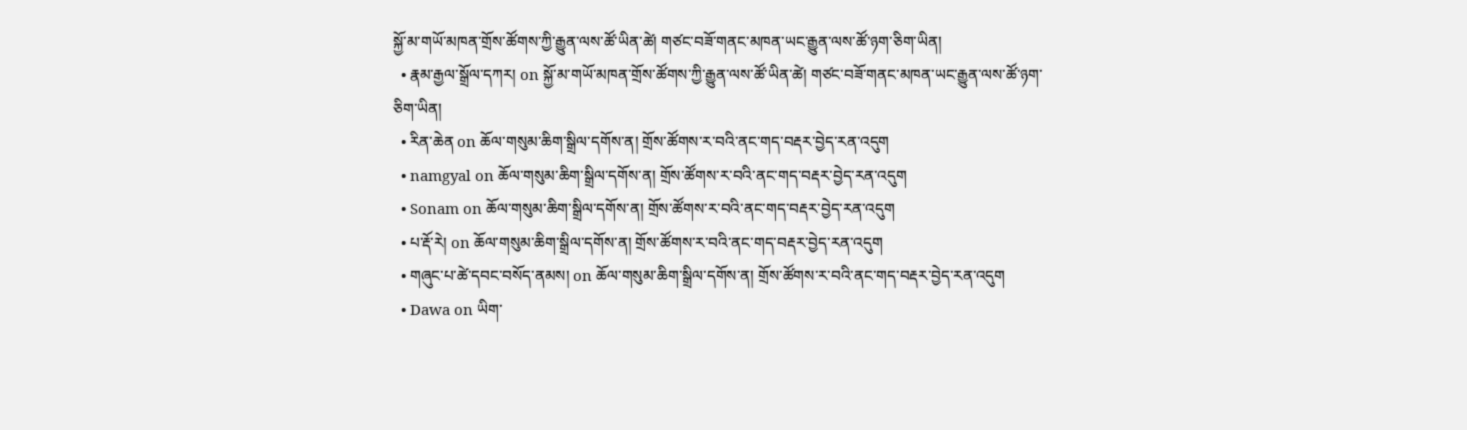སྐྱོ་མ་གཡོ་མཁན་གྲོས་ཚོགས་ཀྱི་རྒྱུན་ལས་ཚོ་ཡིན་ཚེ། གཙང་བཟོ་གནང་མཁན་ཡང་རྒྱུན་ལས་ཚོ་ཉག་ཅིག་ཡིན།
  • རྣམ་རྒྱལ་སྒྲོལ་དཀར། on སྐྱོ་མ་གཡོ་མཁན་གྲོས་ཚོགས་ཀྱི་རྒྱུན་ལས་ཚོ་ཡིན་ཚེ། གཙང་བཟོ་གནང་མཁན་ཡང་རྒྱུན་ལས་ཚོ་ཉག་ཅིག་ཡིན།
  • རིན་ཆེན on ཆོལ་གསུམ་ཆིག་སྒྲིལ་དགོས་ན། གྲོས་ཚོགས་ར་བའི་ནང་གད་བརྡར་བྱེད་རན་འདུག
  • namgyal on ཆོལ་གསུམ་ཆིག་སྒྲིལ་དགོས་ན། གྲོས་ཚོགས་ར་བའི་ནང་གད་བརྡར་བྱེད་རན་འདུག
  • Sonam on ཆོལ་གསུམ་ཆིག་སྒྲིལ་དགོས་ན། གྲོས་ཚོགས་ར་བའི་ནང་གད་བརྡར་བྱེད་རན་འདུག
  • པ་རྡོ་རེ། on ཆོལ་གསུམ་ཆིག་སྒྲིལ་དགོས་ན། གྲོས་ཚོགས་ར་བའི་ནང་གད་བརྡར་བྱེད་རན་འདུག
  • གཞུང་པ་ཚེ་དབང་བསོད་ནམས། on ཆོལ་གསུམ་ཆིག་སྒྲིལ་དགོས་ན། གྲོས་ཚོགས་ར་བའི་ནང་གད་བརྡར་བྱེད་རན་འདུག
  • Dawa on ཡིག་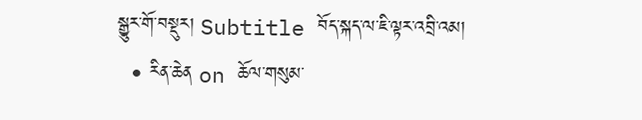སྒྱུར་གོ་བསྡུར། Subtitle བོད་སྐད་ལ་ཇི་ལྟར་འབྲི་འམ།
  • རིན་ཆེན on ཆོལ་གསུམ་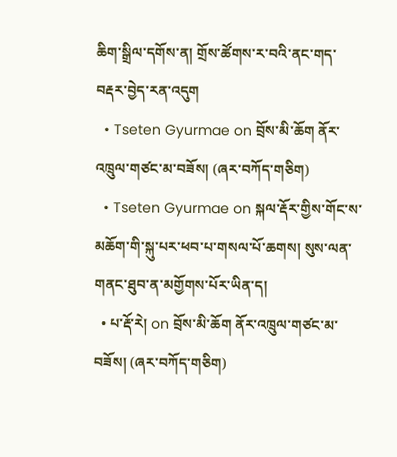ཆིག་སྒྲིལ་དགོས་ན། གྲོས་ཚོགས་ར་བའི་ནང་གད་བརྡར་བྱེད་རན་འདུག
  • Tseten Gyurmae on བྲོས་མི་ཆོག ནོར་འཁྲུལ་གཙང་མ་བཟོས། (ཞར་བཀོད་གཅིག)
  • Tseten Gyurmae on སྐལ་རྡོར་གྱིས་གོང་ས་མཆོག་གི་སྐུ་པར་ཕབ་པ་གསལ་པོ་ཆགས། སུས་ལན་གནང་ཐུབ་ན་མགྱོགས་པོར་ཡིན་ད།
  • པ་རྡོ་རེ། on བྲོས་མི་ཆོག ནོར་འཁྲུལ་གཙང་མ་བཟོས། (ཞར་བཀོད་གཅིག)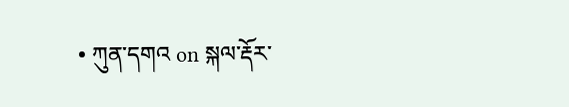• ཀུན་དགའ on སྐལ་རྡོར་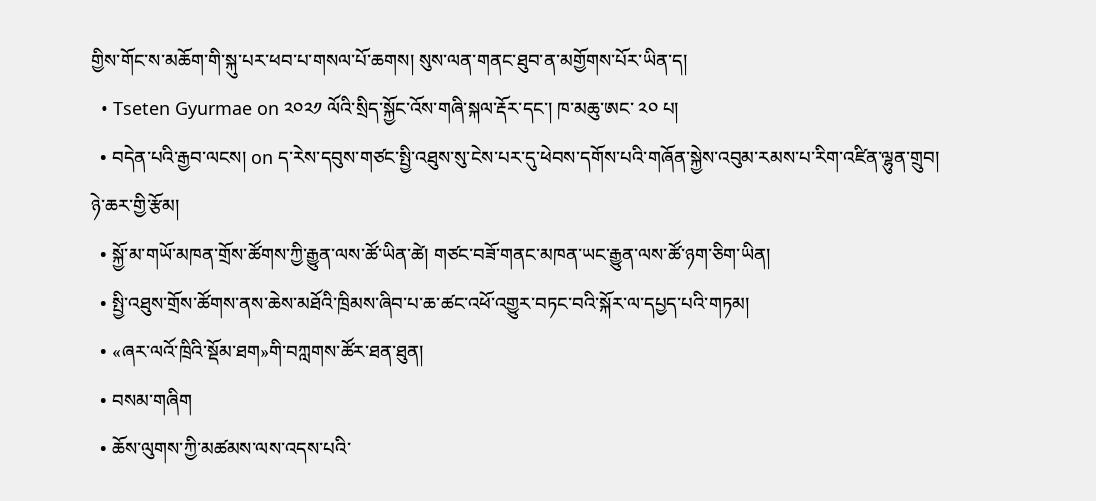གྱིས་གོང་ས་མཆོག་གི་སྐུ་པར་ཕབ་པ་གསལ་པོ་ཆགས། སུས་ལན་གནང་ཐུབ་ན་མགྱོགས་པོར་ཡིན་ད།
  • Tseten Gyurmae on ༢༠༢༡ ལོའི་སྲིད་སྐྱོང་འོས་གཞི་སྐལ་རྡོར་དང་། ཁ་མཆུ་ཨང་ ༢༠ པ།
  • བདེན་པའི་རྒྱབ་ལངས། on ད་རེས་དབུས་གཙང་སྤྱི་འཐུས་སུ་ངེས་པར་དུ་ཕེབས་དགོས་པའི་གཞོན་སྐྱེས་འབུམ་རམས་པ་རིག་འཛིན་ལྷུན་གྲུབ།
ཉེ་ཆར་གྱི་རྩོམ།
  • སྐྱོ་མ་གཡོ་མཁན་གྲོས་ཚོགས་ཀྱི་རྒྱུན་ལས་ཚོ་ཡིན་ཚེ། གཙང་བཟོ་གནང་མཁན་ཡང་རྒྱུན་ལས་ཚོ་ཉག་ཅིག་ཡིན།
  • སྤྱི་འཐུས་གྲོས་ཚོགས་ནས་ཆེས་མཐོའི་ཁྲིམས་ཞིབ་པ་ཆ་ཚང་འཕོ་འགྱུར་བཏང་བའི་སྐོར་ལ་དཔྱད་པའི་གཏམ།
  • «ཞར་ལའོ་ཁྲིའི་སྡོམ་ཐག»གི་བཀླགས་ཚོར་ཐན་ཐུན།
  • བསམ་གཞིག
  • ཆོས་ལུགས་ཀྱི་མཚམས་ལས་འདས་པའི་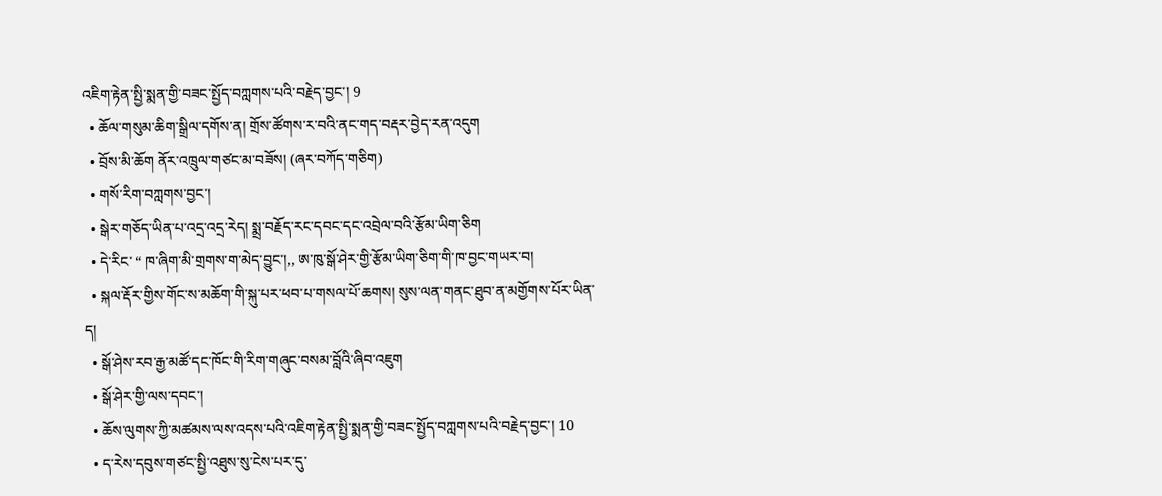འཇིག་རྟེན་སྤྱི་སྨན་གྱི་བཟང་སྤྱོད་བཀླགས་པའི་བརྗེད་བྱང་། 9
  • ཆོལ་གསུམ་ཆིག་སྒྲིལ་དགོས་ན། གྲོས་ཚོགས་ར་བའི་ནང་གད་བརྡར་བྱེད་རན་འདུག
  • བྲོས་མི་ཆོག ནོར་འཁྲུལ་གཙང་མ་བཟོས། (ཞར་བཀོད་གཅིག)
  • གསོ་རིག་བཀླགས་བྱང་།
  • སྒེར་གཅོད་ཡིན་པ་འདྲ་འདྲ་རེད། སྨྲ་བརྗོད་རང་དབང་དང་འབྲེལ་བའི་རྩོམ་ཡིག་ཅིག
  • དེ་རིང་ “ ཁ་ཞིག་མི་གྲགས་ག་མེད་བྱུང་།,, ཨ་ཁུ་སྒོ་ཤེར་གྱི་རྩོམ་ཡིག་ཅིག་གི་ཁ་བྱང་གཡར་བ།
  • སྐལ་རྡོར་གྱིས་གོང་ས་མཆོག་གི་སྐུ་པར་ཕབ་པ་གསལ་པོ་ཆགས། སུས་ལན་གནང་ཐུབ་ན་མགྱོགས་པོར་ཡིན་ད།
  • སྒོ་ཤེས་རབ་རྒྱ་མཚོ་དང་ཁོང་གི་རིག་གཞུང་བསམ་བློའི་ཞིབ་འཇུག
  • སྒོ་ཤེར་གྱི་ལས་དབང་།
  • ཆོས་ལུགས་ཀྱི་མཚམས་ལས་འདས་པའི་འཇིག་རྟེན་སྤྱི་སྨན་གྱི་བཟང་སྤྱོད་བཀླགས་པའི་བརྗེད་བྱང་། 10
  • ད་རེས་དབུས་གཙང་སྤྱི་འཐུས་སུ་ངེས་པར་དུ་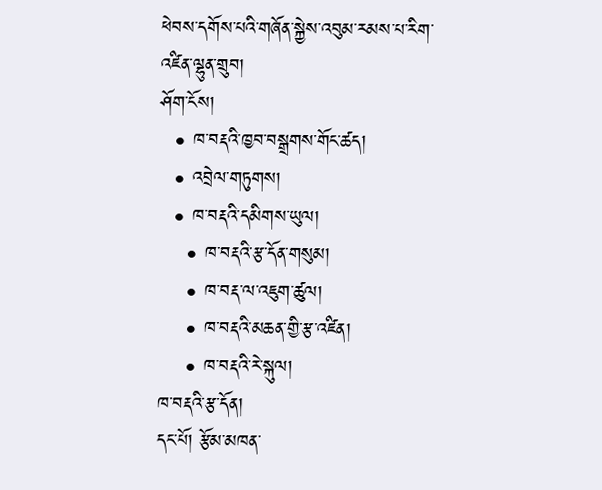ཕེབས་དགོས་པའི་གཞོན་སྐྱེས་འབུམ་རམས་པ་རིག་འཛིན་ལྷུན་གྲུབ།
ཤོག་ངོས།
  • ཁ་བརྡའི་ཁྱབ་བསྒྲགས་གོང་ཚད།
  • འབྲེལ་གཏུགས།
  • ཁ་བརྡའི་དམིགས་ཡུལ།
    • ཁ་བརྡའི་རྩ་དོན་གསུམ།
    • ཁ་བརྡ་ལ་འཇུག་ཚུལ།
    • ཁ་བརྡའི་མཆན་གྱི་རྩ་འཛིན།
    • ཁ་བརྡའི་རེ་སྐུལ།
ཁ་བརྡའི་རྩ་དོན།
དང་པོ། རྩོམ་མཁན་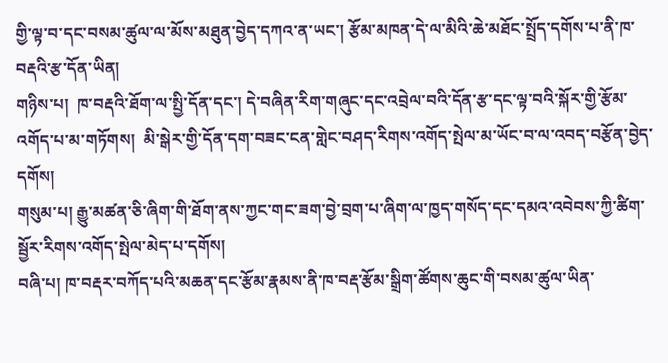གྱི་ལྟ་བ་དང་བསམ་ཚུལ་ལ་མོས་མཐུན་བྱེད་དཀའ་ན་ཡང་། རྩོམ་མཁན་དེ་ལ་མིའི་ཆེ་མཐོང་སྤྲོད་དགོས་པ་ནི་ཁ་བརྡའི་རྩ་དོན་ཡིན།
གཉིས་པ།  ཁ་བརྡའི་ཐོག་ལ་སྤྱི་དོན་དང་། དེ་བཞིན་རིག་གཞུང་དང་འབྲེལ་བའི་དོན་རྩ་དང་ལྟ་བའི་སྐོར་གྱི་རྩོམ་འགོད་པ་མ་གཏོགས།  མི་སྒེར་གྱི་དོན་དག་བཟང་ངན་གླེང་བཤད་རིགས་འགོད་སྤེལ་མ་ཡོང་བ་ལ་འབད་བརྩོན་བྱེད་དགོས།
གསུམ་པ། རྒྱུ་མཚན་ཅི་ཞིག་གི་ཐོག་ནས་ཀྱང་གང་ཟག་བྱེ་བྲག་པ་ཞིག་ལ་ཁྱད་གསོད་དང་དམའ་འབེབས་ཀྱི་ཚིག་སྦྱོར་རིགས་འགོད་སྤེལ་མེད་པ་དགོས།
བཞི་པ། ཁ་བརྡར་བཀོད་པའི་མཆན་དང་རྩོམ་རྣམས་ནི་ཁ་བརྡ་རྩོམ་སྒྲིག་ཚོགས་ཆུང་གི་བསམ་ཚུལ་ཡིན་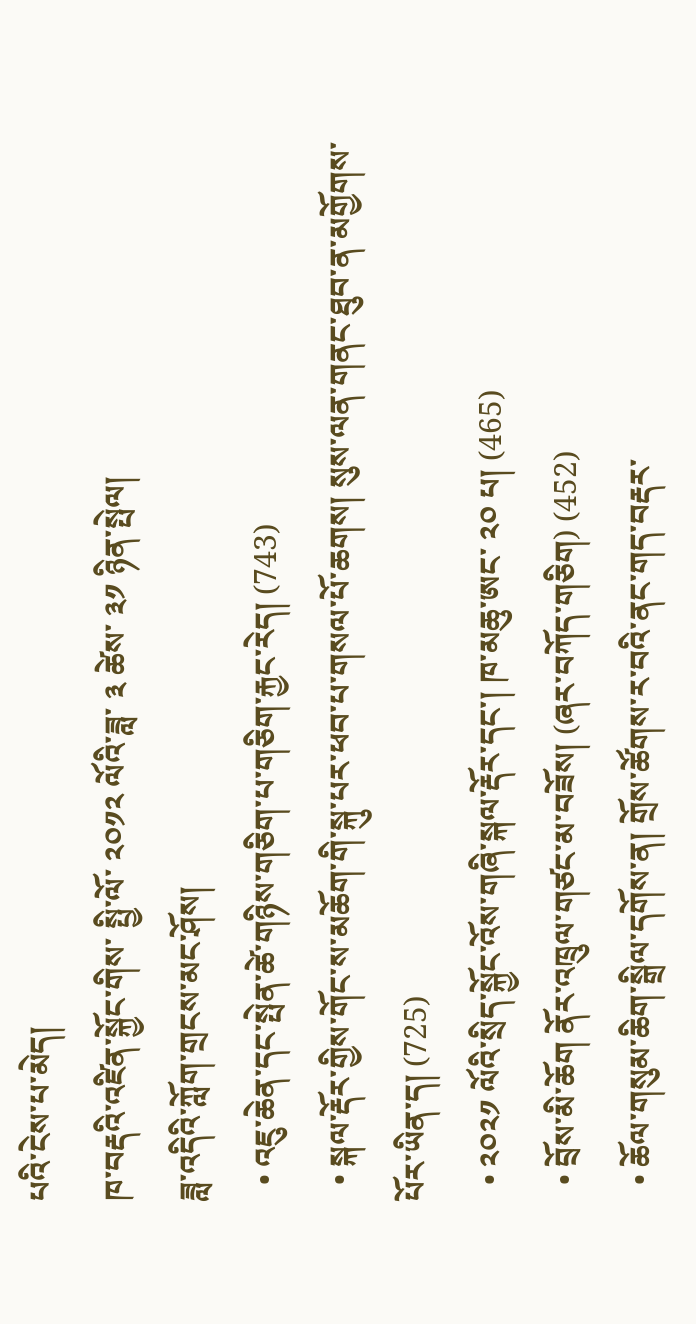པའི་ངེས་པ་མེད།
ཁ་བརྡའི་འཛིན་སྐྱོང་གིས་ སྤྱི་ལོ་ ༢༠༡༢ ལོའི་ཟླ་ ༣ ཚེས་ ༣༡ ཉིན་སྤེལ།
ཟླ་འདིའི་ཀློག་གྲངས་མང་ཤོས།
  • འཇུ་ཆེན་དང་སྤེན་ཚེ་གཉིས་གཅིག་པ་གཅིག་རྐྱང་རེད། (743)
  • སྐལ་རྡོར་གྱིས་གོང་ས་མཆོག་གི་སྐུ་པར་ཕབ་པ་གསལ་པོ་ཆགས། སུས་ལན་གནང་ཐུབ་ན་མགྱོགས་པོར་ཡིན་ད། (725)
  • ༢༠༢༡ ལོའི་སྲིད་སྐྱོང་འོས་གཞི་སྐལ་རྡོར་དང་། ཁ་མཆུ་ཨང་ ༢༠ པ། (465)
  • བྲོས་མི་ཆོག ནོར་འཁྲུལ་གཙང་མ་བཟོས། (ཞར་བཀོད་གཅིག) (452)
  • ཆོལ་གསུམ་ཆིག་སྒྲིལ་དགོས་ན། གྲོས་ཚོགས་ར་བའི་ནང་གད་བརྡར་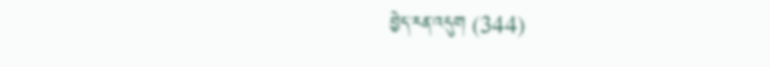བྱེད་རན་འདུག (344)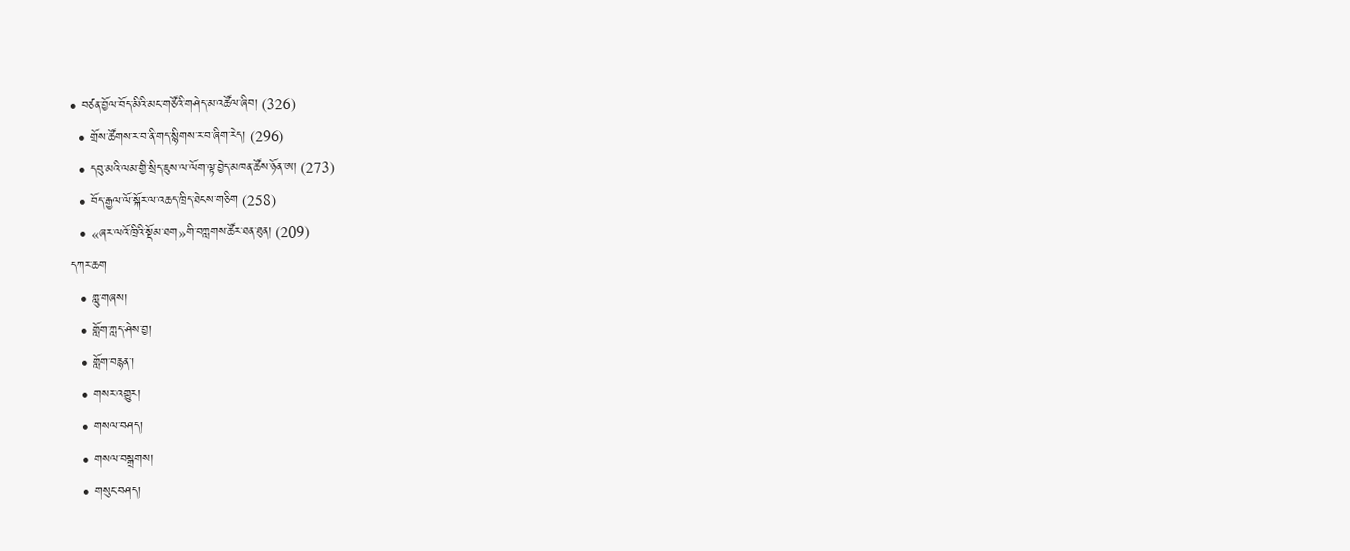• བཙན་བྱོལ་བོད་མིའི་མང་གཙོའི་གཤེད་མ་འཚོལ་ཞིབ། (326)
  • གྲོས་ཚོགས་ར་བ་ནི་གད་སྙིགས་ར་བ་ཞིག་རེད། (296)
  • དབུ་མའི་ལམ་གྱི་སྲིད་ཇུས་ལ་ལོག་ལྟ་བྱེད་མཁན་ཚོས་ཉོན་ཨ། (273)
  • བོད་རྒྱལ་ལོ་སྐོར་ལ་འཆད་ཁྲིད་ཐེངས་གཅིག (258)
  • «ཞར་ལའོ་ཁྲིའི་སྡོམ་ཐག»གི་བཀླགས་ཚོར་ཐན་ཐུན། (209)
དཀར་ཆག
  • གླུ་གཞས།
  • གློག་ཀླད་ཤེས་བྱ།
  • གློག་བརྙན་།
  • གསར་འགྱུར།
  • གསལ་བཤད།
  • གསལ་བསྒྲགས།
  • གསུང་བཤད།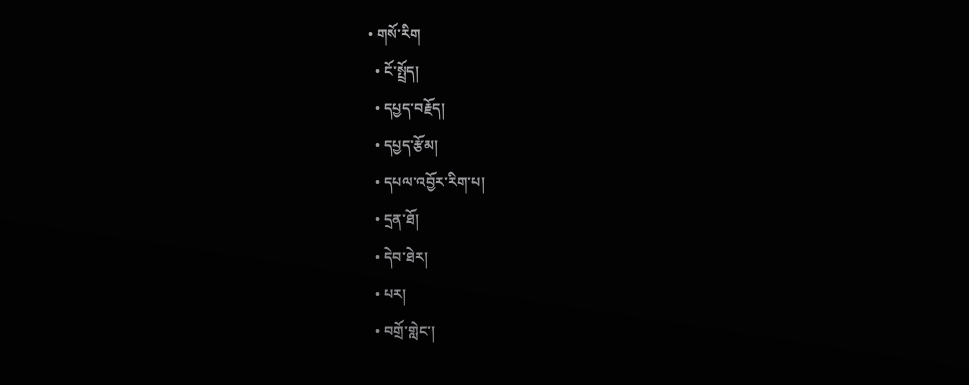• གསོ་རིག
  • ངོ་སྤྲོད།
  • དཔྱད་བརྗོད།
  • དཔྱད་རྩོམ།
  • དཔལ་འབྱོར་རིག་པ།
  • དྲན་ཐོ།
  • དེབ་ཐེར།
  • པར།
  • བགྲོ་གླེང་།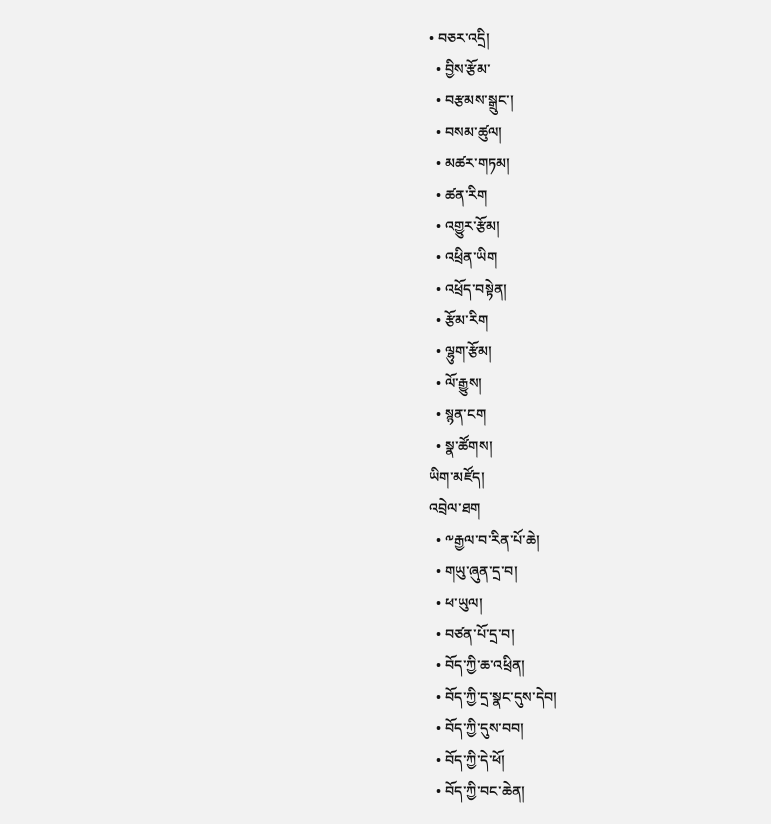• བཅར་འདྲི།
  • བྱིས་རྩོམ་
  • བརྩམས་སྒྲུང་།
  • བསམ་ཚུལ།
  • མཚར་གཏམ།
  • ཚན་རིག
  • འགྱུར་རྩོམ།
  • འཕྲིན་ཡིག
  • འཕྲོད་བསྟེན།
  • རྩོམ་རིག
  • ལྷུག་རྩོམ།
  • ལོ་རྒྱུས།
  • སྙན་ངག
  • སྣ་ཚོགས།
ཡིག་མཛོད།
འབྲེལ་ཐག
  • ༸རྒྱལ་བ་རིན་པོ་ཆེ།
  • གཡུ་ཞུན་དྲ་བ།
  • ཕ་ཡུལ།
  • བཙན་པོ་དྲ་བ།
  • བོད་ཀྱི་ཆ་འཕྲིན།
  • བོད་ཀྱི་དྲ་སྣང་དུས་དེབ།
  • བོད་ཀྱི་དུས་བབ།
  • བོད་ཀྱི་དེ་ཕོ།
  • བོད་ཀྱི་བང་ཆེན།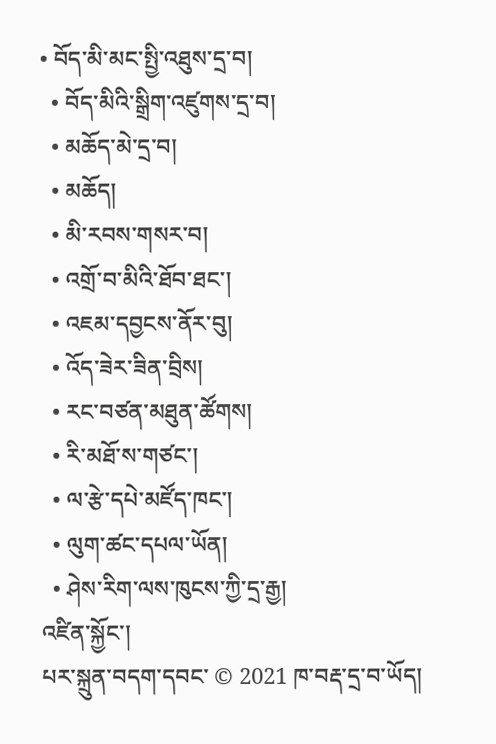• བོད་མི་མང་སྤྱི་འཐུས་དྲ་བ།
  • བོད་མིའི་སྒྲིག་འཛུགས་དྲ་བ།
  • མཆོད་མེ་དྲ་བ།
  • མཆོད།
  • མི་རབས་གསར་བ།
  • འགྲོ་བ་མིའི་ཐོབ་ཐང་།
  • འཇམ་དབྱངས་ནོར་བུ།
  • འོད་ཟེར་ཟིན་བྲིས།
  • རང་བཙན་མཐུན་ཚོགས།
  • རི་མཐོ་ས་གཙང་།
  • ལ་རྩེ་དཔེ་མཛོད་ཁང་།
  • ལུག་ཚང་དཔལ་ཡོན།
  • ཤེས་རིག་ལས་ཁུངས་ཀྱི་དྲ་རྒྱ།
འཛིན་སྐྱོང་།
པར་སྐྲུན་བདག་དབང་ © 2021 ཁ་བརྡ་དྲ་བ་ཡོད།